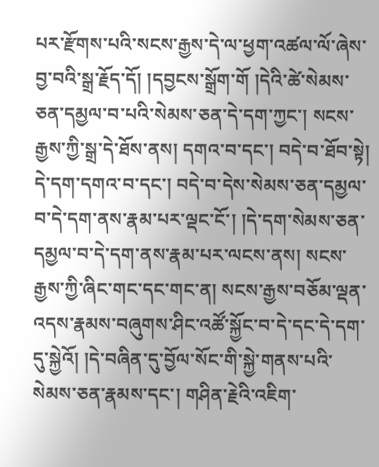པར་རྫོགས་པའི་སངས་རྒྱས་དེ་ལ་ཕྱག་འཚལ་ལོ་ཞེས་བྱ་བའི་སྒྲ་རྗོད་དོ། །དབྱངས་སྒྲོག་གོ །དེའི་ཚེ་སེམས་ཅན་དམྱལ་བ་པའི་སེམས་ཅན་དེ་དག་ཀྱང་། སངས་རྒྱས་ཀྱི་སྒྲ་དེ་ཐོས་ནས། དགའ་བ་དང་། བདེ་བ་ཐོབ་སྟེ། དེ་དག་དགའ་བ་དང་། བདེ་བ་དེས་སེམས་ཅན་དམྱལ་བ་དེ་དག་ནས་རྣམ་པར་ལྡང་ངོ་། །དེ་དག་སེམས་ཅན་དམྱལ་བ་དེ་དག་ནས་རྣམ་པར་ལངས་ནས། སངས་རྒྱས་ཀྱི་ཞིང་གང་དང་གང་ན། སངས་རྒྱས་བཅོམ་ལྡན་འདས་རྣམས་བཞུགས་ཤིང་འཚོ་སྐྱོང་བ་དེ་དང་དེ་དག་དུ་སྐྱེའོ། །དེ་བཞིན་དུ་བྱོལ་སོང་གི་སྐྱེ་གནས་པའི་སེམས་ཅན་རྣམས་དང་། གཤིན་རྗེའི་འཇིག་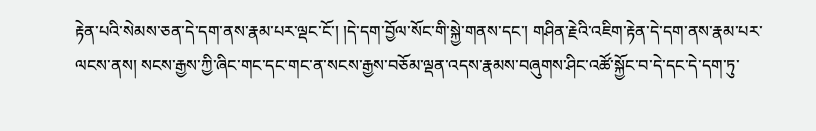རྟེན་པའི་སེམས་ཅན་དེ་དག་ནས་རྣམ་པར་ལྡང་ངོ་། །དེ་དག་བྱོལ་སོང་གི་སྐྱེ་གནས་དང་། གཤིན་རྗེའི་འཇིག་རྟེན་དེ་དག་ནས་རྣམ་པར་ལངས་ནས། སངས་རྒྱས་ཀྱི་ཞིང་གང་དང་གང་ན་སངས་རྒྱས་བཅོམ་ལྡན་འདས་རྣམས་བཞུགས་ཤིང་འཚོ་སྐྱོང་བ་དེ་དང་དེ་དག་ཏུ་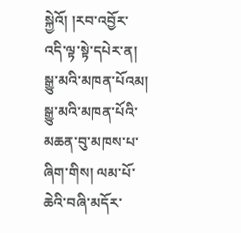སྐྱེའོ། །རབ་འབྱོར་འདི་ལྟ་སྟེ་དཔེར་ན། སྒྱུ་མའི་མཁན་པོའམ། སྒྱུ་མའི་མཁན་པོའི་མཆན་བུ་མཁས་པ་ཞིག་གིས། ལམ་པོ་ཆེའི་བཞི་མདོར་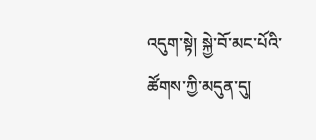འདུག་སྟེ། སྐྱེ་བོ་མང་པོའི་ཚོགས་ཀྱི་མདུན་དུ།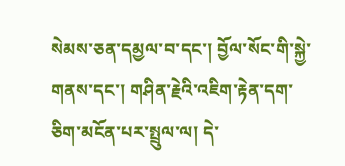སེམས་ཅན་དམྱལ་བ་དང་། བྱོལ་སོང་གི་སྐྱེ་གནས་དང་། གཤིན་རྗེའི་འཇིག་རྟེན་དག་ཅིག་མངོན་པར་སྤྲུལ་ལ། དེ་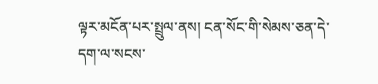ལྟར་མངོན་པར་སྤྲུལ་ནས། ངན་སོང་གི་སེམས་ཅན་དེ་དག་ལ་སངས་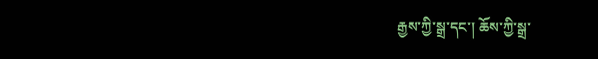རྒྱས་ཀྱི་སྒྲ་དང་། ཆོས་ཀྱི་སྒྲ་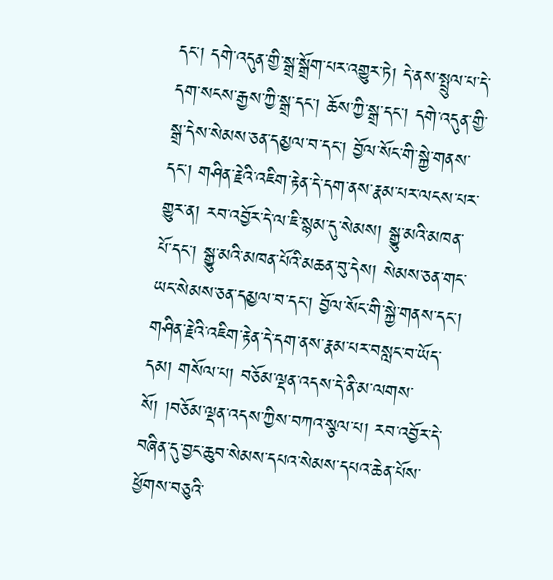དང་། དགེ་འདུན་གྱི་སྒྲ་སྒྲོག་པར་འགྱུར་ཏེ། དེ་ནས་སྤྲུལ་པ་དེ་དག་སངས་རྒྱས་ཀྱི་སྒྲ་དང་། ཆོས་ཀྱི་སྒྲ་དང་། དགེ་འདུན་གྱི་སྒྲ་དེས་སེམས་ཅན་དམྱལ་བ་དང་། བྱོལ་སོང་གི་སྐྱེ་གནས་དང་། གཤིན་རྗེའི་འཇིག་རྟེན་དེ་དག་ནས་རྣམ་པར་ལངས་པར་གྱུར་ན། རབ་འབྱོར་དེ་ལ་ཇི་སྙམ་དུ་སེམས། སྒྱུ་མའི་མཁན་པོ་དང་། སྒྱུ་མའི་མཁན་པོའི་མཆན་བུ་དེས། སེམས་ཅན་གང་ཡང་སེམས་ཅན་དམྱལ་བ་དང་། བྱོལ་སོང་གི་སྐྱེ་གནས་དང་། གཤིན་རྗེའི་འཇིག་རྟེན་དེ་དག་ནས་རྣམ་པར་བསླང་བ་ཡོད་དམ། གསོལ་པ། བཅོམ་ལྡན་འདས་དེ་ནི་མ་ལགས་སོ། །བཅོམ་ལྡན་འདས་ཀྱིས་བཀའ་སྩལ་པ། རབ་འབྱོར་དེ་བཞིན་དུ་བྱང་ཆུབ་སེམས་དཔའ་སེམས་དཔའ་ཆེན་པོས་ཕྱོགས་བཅུའི་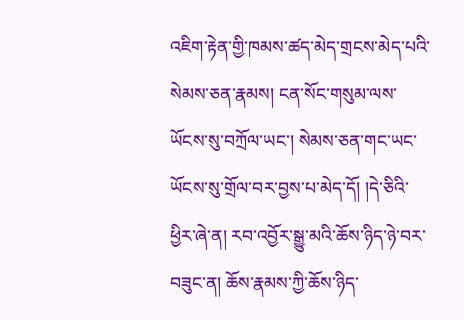འཇིག་རྟེན་གྱི་ཁམས་ཚད་མེད་གྲངས་མེད་པའི་
སེམས་ཅན་རྣམས། ངན་སོང་གསུམ་ལས་ཡོངས་སུ་བཀྲོལ་ཡང་། སེམས་ཅན་གང་ཡང་ཡོངས་སུ་གྲོལ་བར་བྱས་པ་མེད་དོ། །དེ་ཅིའི་ཕྱིར་ཞེ་ན། རབ་འབྱོར་སྒྱུ་མའི་ཆོས་ཉིད་ཉེ་བར་བཟུང་ན། ཆོས་རྣམས་ཀྱི་ཆོས་ཉིད་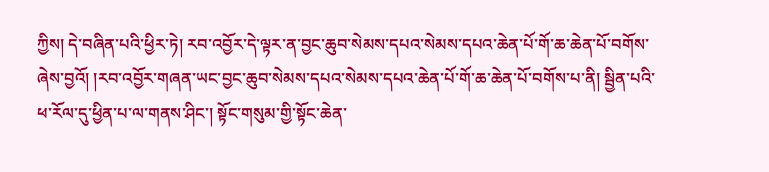ཀྱིས། དེ་བཞིན་པའི་ཕྱིར་ཏེ། རབ་འབྱོར་དེ་ལྟར་ན་བྱང་ཆུབ་སེམས་དཔའ་སེམས་དཔའ་ཆེན་པོ་གོ་ཆ་ཆེན་པོ་བགོས་ཞེས་བྱའོ། །རབ་འབྱོར་གཞན་ཡང་བྱང་ཆུབ་སེམས་དཔའ་སེམས་དཔའ་ཆེན་པོ་གོ་ཆ་ཆེན་པོ་བགོས་པ་ནི། སྦྱིན་པའི་ཕ་རོལ་དུ་ཕྱིན་པ་ལ་གནས་ཤིང་། སྟོང་གསུམ་གྱི་སྟོང་ཆེན་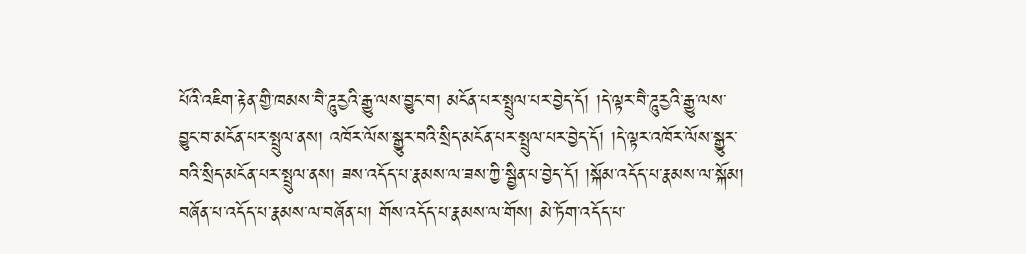པོའི་འཇིག་རྟེན་གྱི་ཁམས་བཻ་ཌཱུརྱའི་རྒྱུ་ལས་བྱུང་བ། མངོན་པར་སྤྲུལ་པར་བྱེད་དོ། །དེ་ལྟར་བཻ་ཌཱུརྱའི་རྒྱུ་ལས་བྱུང་བ་མངོན་པར་སྤྲུལ་ནས། འཁོར་ལོས་སྒྱུར་བའི་སྲིད་མངོན་པར་སྤྲུལ་པར་བྱེད་དོ། །དེ་ལྟར་འཁོར་ལོས་སྒྱུར་བའི་སྲིད་མངོན་པར་སྤྲུལ་ནས། ཟས་འདོད་པ་རྣམས་ལ་ཟས་ཀྱི་སྦྱིན་པ་བྱེད་དོ། །སྐོམ་འདོད་པ་རྣམས་ལ་སྐོམ། བཞོན་པ་འདོད་པ་རྣམས་ལ་བཞོན་པ། གོས་འདོད་པ་རྣམས་ལ་གོས། མེ་ཏོག་འདོད་པ་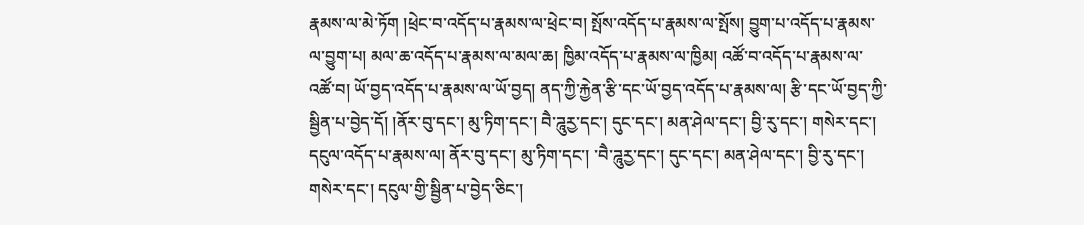རྣམས་ལ་མེ་ཏོག །ཕྲེང་བ་འདོད་པ་རྣམས་ལ་ཕྲེང་བ། སྤོས་འདོད་པ་རྣམས་ལ་སྤོས། བྱུག་པ་འདོད་པ་རྣམས་ལ་བྱུག་པ། མལ་ཆ་འདོད་པ་རྣམས་ལ་མལ་ཆ། ཁྱིམ་འདོད་པ་རྣམས་ལ་ཁྱིམ། འཚོ་བ་འདོད་པ་རྣམས་ལ་འཚོ་བ། ཡོ་བྱད་འདོད་པ་རྣམས་ལ་ཡོ་བྱད། ནད་ཀྱི་རྐྱེན་རྩི་དང་ཡོ་བྱད་འདོད་པ་རྣམས་ལ། རྩི་དང་ཡོ་བྱད་ཀྱི་སྦྱིན་པ་བྱེད་དོ། །ནོར་བུ་དང་། མུ་ཏིག་དང་། བཻ་ཌཱུརྱ་དང་། དུང་དང་། མན་ཤེལ་དང་། བྱི་རུ་དང་། གསེར་དང་། དངུལ་འདོད་པ་རྣམས་ལ། ནོར་བུ་དང་། མུ་ཏིག་དང་། ་བཻ་ཌཱུརྱ་དང་། དུང་དང་། མན་ཤེལ་དང་། བྱི་རུ་དང་། གསེར་དང་། དངུལ་གྱི་སྦྱིན་པ་བྱེད་ཅིང་།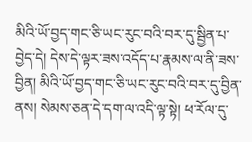མིའི་ཡོ་བྱད་གང་ཅི་ཡང་རུང་བའི་བར་དུ་སྦྱིན་པ་བྱེད་དེ། དེས་དེ་ལྟར་ཟས་འདོད་པ་རྣམས་ལ་ནི་ཟས་བྱིན། མིའི་ཡོ་བྱད་གང་ཅི་ཡང་རུང་བའི་བར་དུ་བྱིན་ནས། སེམས་ཅན་དེ་དག་ལ་འདི་ལྟ་སྟེ། ཕ་རོལ་དུ་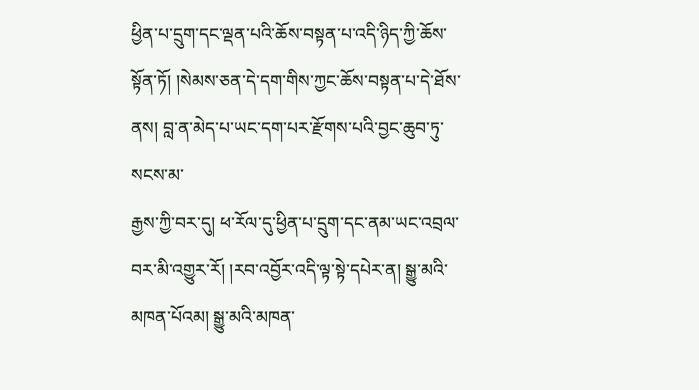ཕྱིན་པ་དྲུག་དང་ལྡན་པའི་ཆོས་བསྟན་པ་འདི་ཉིད་ཀྱི་ཆོས་སྟོན་ཏོ། །སེམས་ཅན་དེ་དག་གིས་ཀྱང་ཆོས་བསྟན་པ་དེ་ཐོས་ནས། བླ་ན་མེད་པ་ཡང་དག་པར་རྫོགས་པའི་བྱང་ཆུབ་ཏུ་སངས་མ་
རྒྱས་ཀྱི་བར་དུ། ཕ་རོལ་དུ་ཕྱིན་པ་དྲུག་དང་ནམ་ཡང་འབྲལ་བར་མི་འགྱུར་རོ། །རབ་འབྱོར་འདི་ལྟ་སྟེ་དཔེར་ན། སྒྱུ་མའི་མཁན་པོའམ། སྒྱུ་མའི་མཁན་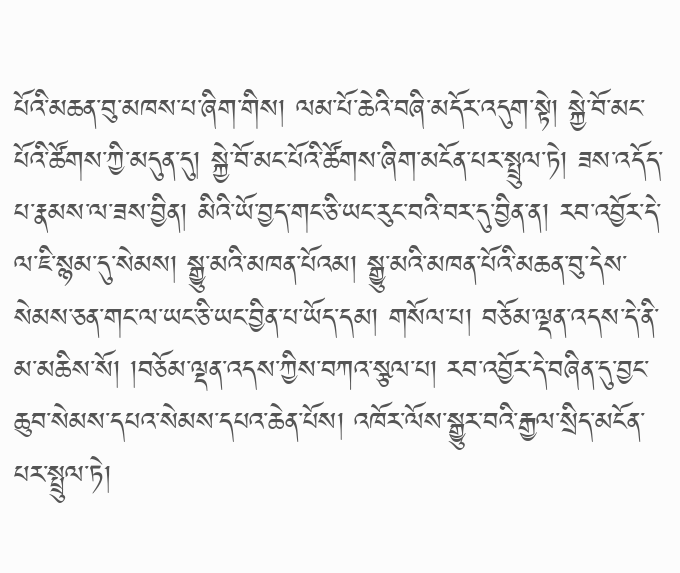པོའི་མཆན་བུ་མཁས་པ་ཞིག་གིས། ལམ་པོ་ཆེའི་བཞི་མདོར་འདུག་སྟེ། སྐྱེ་བོ་མང་པོའི་ཚོགས་ཀྱི་མདུན་དུ། སྐྱེ་བོ་མང་པོའི་ཚོགས་ཞིག་མངོན་པར་སྤྲུལ་ཏེ། ཟས་འདོད་པ་རྣམས་ལ་ཟས་བྱིན། མིའི་ཡོ་བྱད་གང་ཅི་ཡང་རུང་བའི་བར་དུ་བྱིན་ན། རབ་འབྱོར་དེ་ལ་ཇི་སྙམ་དུ་སེམས། སྒྱུ་མའི་མཁན་པོའམ། སྒྱུ་མའི་མཁན་པོའི་མཆན་བུ་དེས་སེམས་ཅན་གང་ལ་ཡང་ཅི་ཡང་བྱིན་པ་ཡོད་དམ། གསོལ་པ། བཅོམ་ལྡན་འདས་དེ་ནི་མ་མཆིས་སོ། །བཅོམ་ལྡན་འདས་ཀྱིས་བཀའ་སྩལ་པ། རབ་འབྱོར་དེ་བཞིན་དུ་བྱང་ཆུབ་སེམས་དཔའ་སེམས་དཔའ་ཆེན་པོས། འཁོར་ལོས་སྒྱུར་བའི་རྒྱལ་སྲིད་མངོན་པར་སྤྲུལ་ཏེ།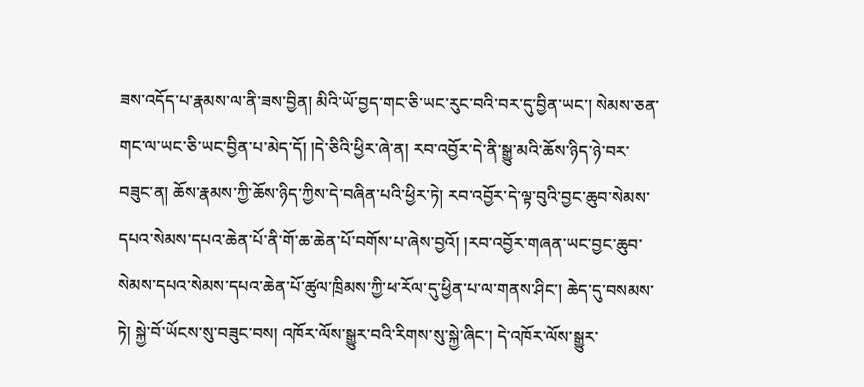ཟས་འདོད་པ་རྣམས་ལ་ནི་ཟས་བྱིན། མིའི་ཡོ་བྱད་གང་ཅི་ཡང་རུང་བའི་བར་དུ་བྱིན་ཡང་། སེམས་ཅན་གང་ལ་ཡང་ཅི་ཡང་བྱིན་པ་མེད་དོ། །དེ་ཅིའི་ཕྱིར་ཞེ་ན། རབ་འབྱོར་དེ་ནི་སྒྱུ་མའི་ཆོས་ཉིད་ཉེ་བར་བཟུང་ན། ཆོས་རྣམས་ཀྱི་ཆོས་ཉིད་ཀྱིས་དེ་བཞིན་པའི་ཕྱིར་ཏེ། རབ་འབྱོར་དེ་ལྟ་བུའི་བྱང་ཆུབ་སེམས་དཔའ་སེམས་དཔའ་ཆེན་པོ་ནི་གོ་ཆ་ཆེན་པོ་བགོས་པ་ཞེས་བྱའོ། །རབ་འབྱོར་གཞན་ཡང་བྱང་ཆུབ་སེམས་དཔའ་སེམས་དཔའ་ཆེན་པོ་ཚུལ་ཁྲིམས་ཀྱི་ཕ་རོལ་དུ་ཕྱིན་པ་ལ་གནས་ཤིང་། ཆེད་དུ་བསམས་ཏེ། སྐྱེ་བོ་ཡོངས་སུ་བཟུང་བས། འཁོར་ལོས་སྒྱུར་བའི་རིགས་སུ་སྐྱེ་ཞིང་། དེ་འཁོར་ལོས་སྒྱུར་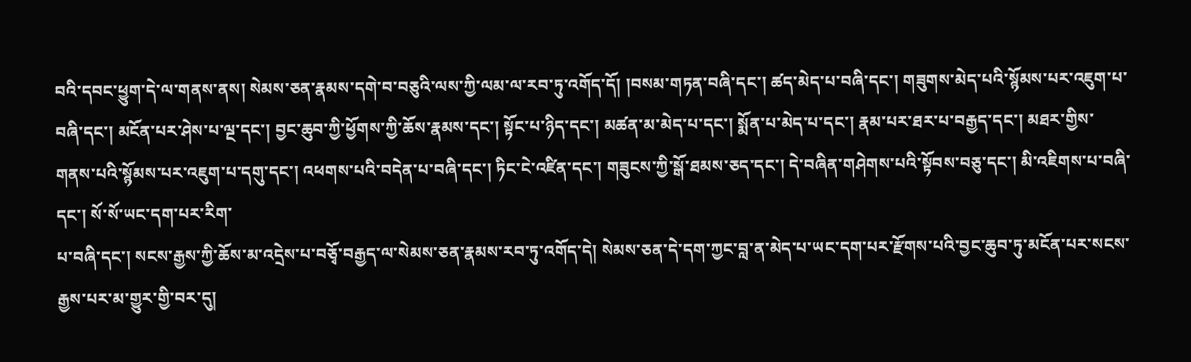བའི་དབང་ཕྱུག་དེ་ལ་གནས་ནས། སེམས་ཅན་རྣམས་དགེ་བ་བཅུའི་ལས་ཀྱི་ལམ་ལ་རབ་ཏུ་འགོད་དོ། །བསམ་གཏན་བཞི་དང་། ཚད་མེད་པ་བཞི་དང་། གཟུགས་མེད་པའི་སྙོམས་པར་འཇུག་པ་བཞི་དང་། མངོན་པར་ཤེས་པ་ལྔ་དང་། བྱང་ཆུབ་ཀྱི་ཕྱོགས་ཀྱི་ཆོས་རྣམས་དང་། སྟོང་པ་ཉིད་དང་། མཚན་མ་མེད་པ་དང་། སྨོན་པ་མེད་པ་དང་། རྣམ་པར་ཐར་པ་བརྒྱད་དང་། མཐར་གྱིས་གནས་པའི་སྙོམས་པར་འཇུག་པ་དགུ་དང་། འཕགས་པའི་བདེན་པ་བཞི་དང་། ཏིང་ངེ་འཛིན་དང་། གཟུངས་ཀྱི་སྒོ་ཐམས་ཅད་དང་། དེ་བཞིན་གཤེགས་པའི་སྟོབས་བཅུ་དང་། མི་འཇིགས་པ་བཞི་དང་། སོ་སོ་ཡང་དག་པར་རིག་
པ་བཞི་དང་། སངས་རྒྱས་ཀྱི་ཆོས་མ་འདྲེས་པ་བཅྭོ་བརྒྱད་ལ་སེམས་ཅན་རྣམས་རབ་ཏུ་འགོད་དེ། སེམས་ཅན་དེ་དག་ཀྱང་བླ་ན་མེད་པ་ཡང་དག་པར་རྫོགས་པའི་བྱང་ཆུབ་ཏུ་མངོན་པར་སངས་རྒྱས་པར་མ་གྱུར་གྱི་བར་དུ།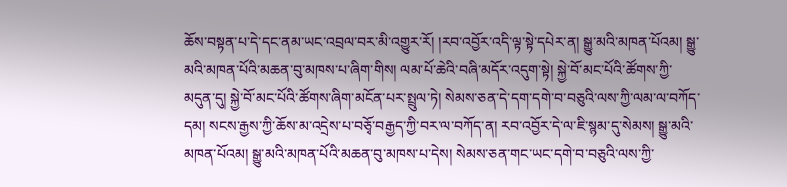ཆོས་བསྟན་པ་དེ་དང་ནམ་ཡང་འབྲལ་བར་མི་འགྱུར་རོ། །རབ་འབྱོར་འདི་ལྟ་སྟེ་དཔེར་ན། སྒྱུ་མའི་མཁན་པོའམ། སྒྱུ་མའི་མཁན་པོའི་མཆན་བུ་མཁས་པ་ཞིག་གིས། ལམ་པོ་ཆེའི་བཞི་མདོར་འདུག་སྟེ། སྐྱེ་བོ་མང་པོའི་ཚོགས་ཀྱི་མདུན་དུ། སྐྱེ་བོ་མང་པོའི་ཚོགས་ཞིག་མངོན་པར་སྤྲུལ་ཏེ། སེམས་ཅན་དེ་དག་དགེ་བ་བཅུའི་ལས་ཀྱི་ལམ་ལ་བཀོད་དམ། སངས་རྒྱས་ཀྱི་ཆོས་མ་འདྲེས་པ་བཅྭོ་བརྒྱད་ཀྱི་བར་ལ་བཀོད་ན། རབ་འབྱོར་དེ་ལ་ཇི་སྙམ་དུ་སེམས། སྒྱུ་མའི་མཁན་པོའམ། སྒྱུ་མའི་མཁན་པོའི་མཆན་བུ་མཁས་པ་དེས། སེམས་ཅན་གང་ཡང་དགེ་བ་བཅུའི་ལས་ཀྱི་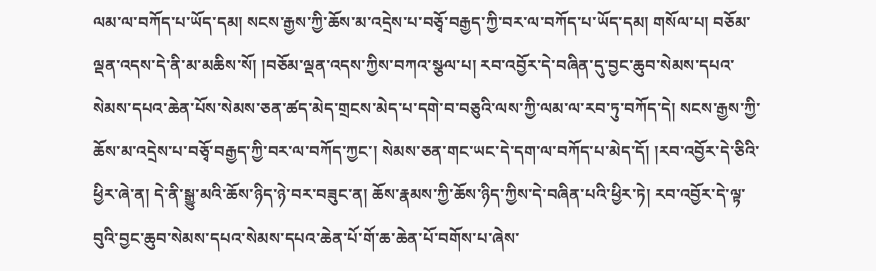ལམ་ལ་བཀོད་པ་ཡོད་དམ། སངས་རྒྱས་ཀྱི་ཆོས་མ་འདྲེས་པ་བཅྭོ་བརྒྱད་ཀྱི་བར་ལ་བཀོད་པ་ཡོད་དམ། གསོལ་པ། བཅོམ་ལྡན་འདས་དེ་ནི་མ་མཆིས་སོ། །བཅོམ་ལྡན་འདས་ཀྱིས་བཀའ་སྩལ་པ། རབ་འབྱོར་དེ་བཞིན་དུ་བྱང་ཆུབ་སེམས་དཔའ་སེམས་དཔའ་ཆེན་པོས་སེམས་ཅན་ཚད་མེད་གྲངས་མེད་པ་དགེ་བ་བཅུའི་ལས་ཀྱི་ལམ་ལ་རབ་ཏུ་བཀོད་དེ། སངས་རྒྱས་ཀྱི་ཆོས་མ་འདྲེས་པ་བཅྭོ་བརྒྱད་ཀྱི་བར་ལ་བཀོད་ཀྱང་། སེམས་ཅན་གང་ཡང་དེ་དག་ལ་བཀོད་པ་མེད་དོ། །རབ་འབྱོར་དེ་ཅིའི་ཕྱིར་ཞེ་ན། དེ་ནི་སྒྱུ་མའི་ཆོས་ཉིད་ཉེ་བར་བཟུང་ན། ཆོས་རྣམས་ཀྱི་ཆོས་ཉིད་ཀྱིས་དེ་བཞིན་པའི་ཕྱིར་ཏེ། རབ་འབྱོར་དེ་ལྟ་བུའི་བྱང་ཆུབ་སེམས་དཔའ་སེམས་དཔའ་ཆེན་པོ་གོ་ཆ་ཆེན་པོ་བགོས་པ་ཞེས་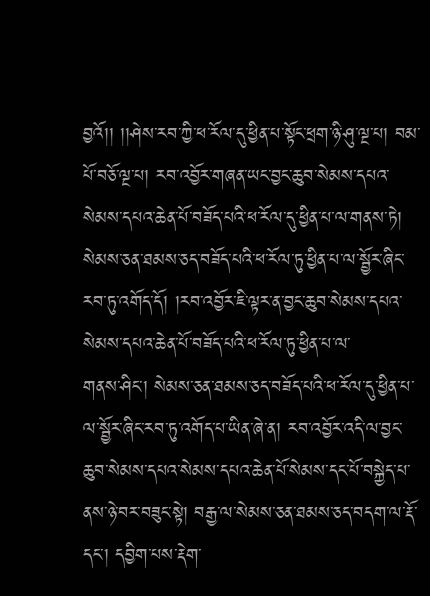བྱའོ།། །།ཤེས་རབ་ཀྱི་ཕ་རོལ་དུ་ཕྱིན་པ་སྟོང་ཕྲག་ཉི་ཤུ་ལྔ་པ། བམ་པོ་བཅོ་ལྔ་པ། རབ་འབྱོར་གཞན་ཡང་བྱང་ཆུབ་སེམས་དཔའ་སེམས་དཔའ་ཆེན་པོ་བཟོད་པའི་ཕ་རོལ་དུ་ཕྱིན་པ་ལ་གནས་ཏེ། སེམས་ཅན་ཐམས་ཅད་བཟོད་པའི་ཕ་རོལ་ཏུ་ཕྱིན་པ་ལ་སྦྱོར་ཞིང་རབ་ཏུ་འགོད་དོ། །རབ་འབྱོར་ཇི་ལྟར་ན་བྱང་ཆུབ་སེམས་དཔའ་སེམས་དཔའ་ཆེན་པོ་བཟོད་པའི་ཕ་རོལ་ཏུ་ཕྱིན་པ་ལ་
གནས་ཤིང་། སེམས་ཅན་ཐམས་ཅད་བཟོད་པའི་ཕ་རོལ་དུ་ཕྱིན་པ་ལ་སྦྱོར་ཞིང་རབ་ཏུ་འགོད་པ་ཡིན་ཞེ་ན། རབ་འབྱོར་འདི་ལ་བྱང་ཆུབ་སེམས་དཔའ་སེམས་དཔའ་ཆེན་པོ་སེམས་དང་པོ་བསྐྱེད་པ་ནས་ཉེ་བར་བཟུང་སྟེ། བརྒྱ་ལ་སེམས་ཅན་ཐམས་ཅད་བདག་ལ་རྡོ་དང་། དབྱིག་པས་རྡེག་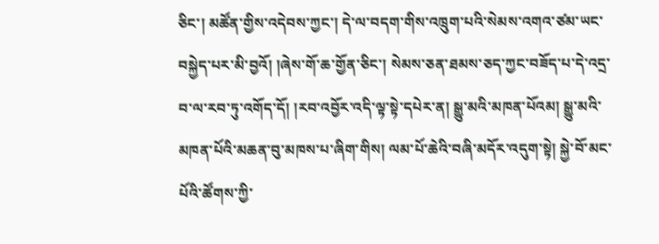ཅིང་། མཚོན་གྱིས་འདེབས་ཀྱང་། དེ་ལ་བདག་གིས་འཁྲུག་པའི་སེམས་འགའ་ཙམ་ཡང་བསྐྱེད་པར་མི་བྱའོ། །ཞེས་གོ་ཆ་གྱོན་ཅིང་། སེམས་ཅན་ཐམས་ཅད་ཀྱང་བཟོད་པ་དེ་འདྲ་བ་ལ་རབ་ཏུ་འགོད་དོ། །རབ་འབྱོར་འདི་ལྟ་སྟེ་དཔེར་ན། སྒྱུ་མའི་མཁན་པོའམ། སྒྱུ་མའི་མཁན་པོའི་མཆན་བུ་མཁས་པ་ཞིག་གིས། ལམ་པོ་ཆེའི་བཞི་མདོར་འདུག་སྟེ། སྐྱེ་བོ་མང་པོའི་ཚོགས་ཀྱི་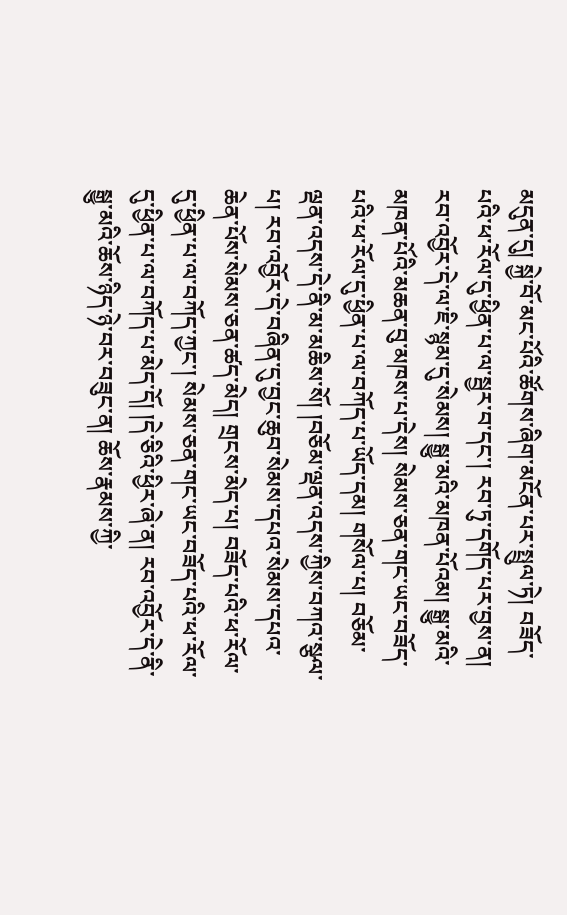མདུན་དུ། སྐྱེ་བོ་མང་པོའི་ཚོགས་ཞིག་མངོན་པར་སྤྲུལ་ཏེ། བཟོད་པའི་ཕ་རོལ་དུ་ཕྱིན་པ་ལ་སྦྱར་བ་དང་། རབ་ཏུ་དགོད་པར་བྱས་ན། རབ་འབྱོར་དེ་ལ་ཇི་སྙམ་དུ་སེམས། སྒྱུ་མའི་མཁན་པོའམ། སྒྱུ་མའི་མཁན་པོའི་མཆན་བུ་མཁས་པ་དེས། སེམས་ཅན་གང་ཡང་བཟོད་པའི་ཕ་རོལ་དུ་ཕྱིན་པ་ལ་བཀོད་པ་ཡོད་དམ། གསོལ་པ། བཅོམ་ལྡན་འདས་དེ་ནི་མ་མཆིས་སོ། །བཅོམ་ལྡན་འདས་ཀྱིས་བཀའ་སྩལ་པ། རབ་འབྱོར་དེ་བཞིན་དུ་བྱང་ཆུབ་སེམས་དཔའ་སེམས་དཔའ་ཆེན་པོས་སེམས་ཅན་ཚད་མེད། གྲངས་མེད་པ། བཟོད་པའི་ཕ་རོལ་དུ་ཕྱིན་པ་ལ་བཀོད་ཀྱང་། སེམས་ཅན་གང་ཡང་བཟོད་པའི་ཕ་རོལ་དུ་ཕྱིན་པ་ལ་བཀོད་པ་མེད་དོ། །དེ་ཅིའི་ཕྱིར་ཞེ་ན། རབ་འབྱོར་དེ་ནི་སྒྱུ་མའི་ཆོས་ཉིད་ཉེ་བར་བཟུང་ན། ཆོས་རྣམས་ཀྱི་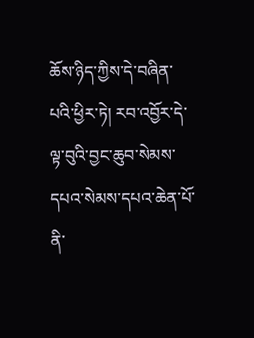ཆོས་ཉིད་ཀྱིས་དེ་བཞིན་པའི་ཕྱིར་ཏེ། རབ་འབྱོར་དེ་ལྟ་བུའི་བྱང་ཆུབ་སེམས་དཔའ་སེམས་དཔའ་ཆེན་པོ་ནི་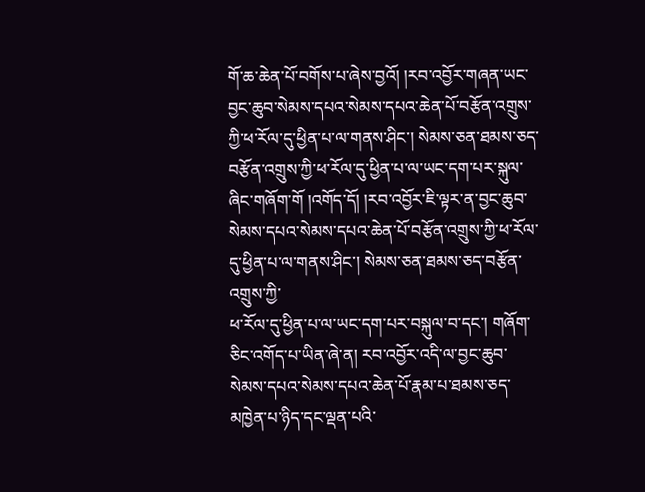གོ་ཆ་ཆེན་པོ་བགོས་པ་ཞེས་བྱའོ། །རབ་འབྱོར་གཞན་ཡང་བྱང་ཆུབ་སེམས་དཔའ་སེམས་དཔའ་ཆེན་པོ་བརྩོན་འགྲུས་ཀྱི་ཕ་རོལ་དུ་ཕྱིན་པ་ལ་གནས་ཤིང་། སེམས་ཅན་ཐམས་ཅད་བརྩོན་འགྲུས་ཀྱི་ཕ་རོལ་དུ་ཕྱིན་པ་ལ་ཡང་དག་པར་སྐུལ་ཞིང་གཞོག་གོ །འགོད་དོ། །རབ་འབྱོར་ཇི་ལྟར་ན་བྱང་ཆུབ་སེམས་དཔའ་སེམས་དཔའ་ཆེན་པོ་བརྩོན་འགྲུས་ཀྱི་ཕ་རོལ་དུ་ཕྱིན་པ་ལ་གནས་ཤིང་། སེམས་ཅན་ཐམས་ཅད་བརྩོན་འགྲུས་ཀྱི་
ཕ་རོལ་དུ་ཕྱིན་པ་ལ་ཡང་དག་པར་བསྐུལ་བ་དང་། གཞོག་ཅིང་འགོད་པ་ཡིན་ཞེ་ན། རབ་འབྱོར་འདི་ལ་བྱང་ཆུབ་སེམས་དཔའ་སེམས་དཔའ་ཆེན་པོ་རྣམ་པ་ཐམས་ཅད་མཁྱེན་པ་ཉིད་དང་ལྡན་པའི་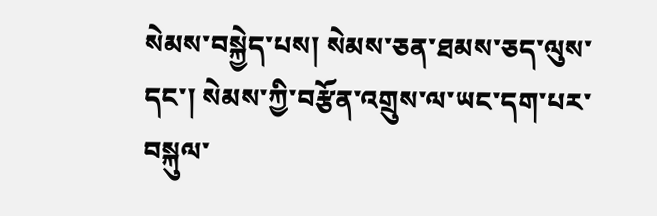སེམས་བསྐྱེད་པས། སེམས་ཅན་ཐམས་ཅད་ལུས་དང་། སེམས་ཀྱི་བརྩོན་འགྲུས་ལ་ཡང་དག་པར་བསྐུལ་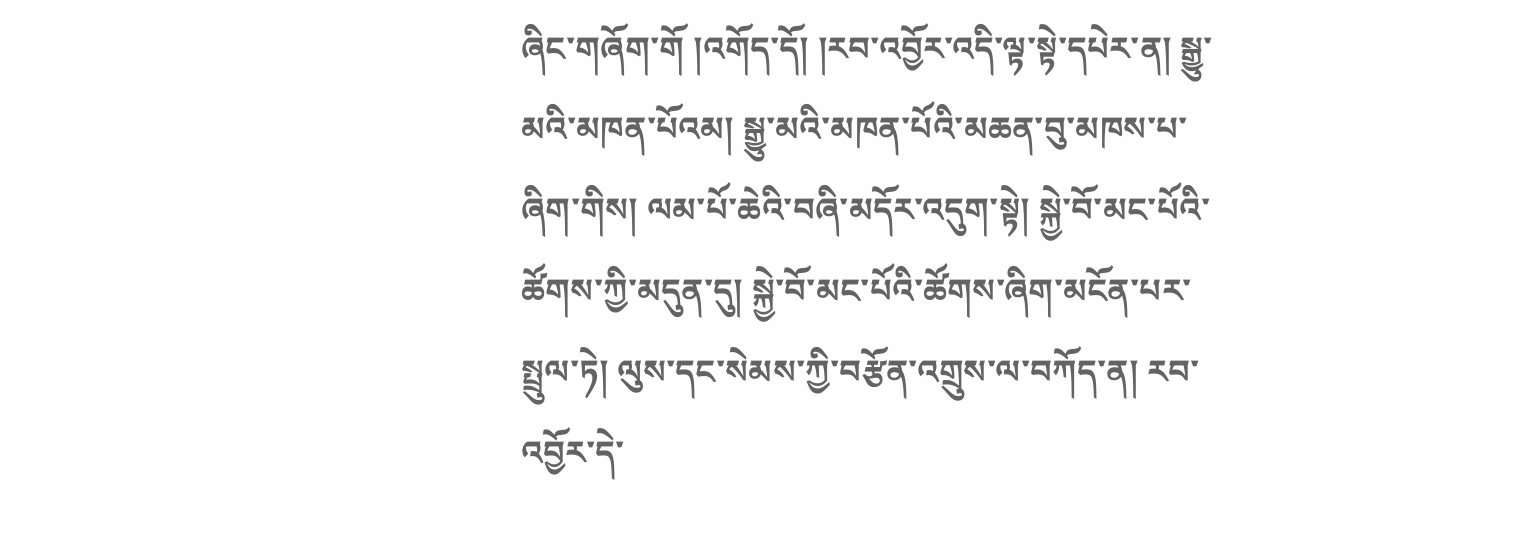ཞིང་གཞོག་གོ །འགོད་དོ། །རབ་འབྱོར་འདི་ལྟ་སྟེ་དཔེར་ན། སྒྱུ་མའི་མཁན་པོའམ། སྒྱུ་མའི་མཁན་པོའི་མཆན་བུ་མཁས་པ་ཞིག་གིས། ལམ་པོ་ཆེའི་བཞི་མདོར་འདུག་སྟེ། སྐྱེ་བོ་མང་པོའི་ཚོགས་ཀྱི་མདུན་དུ། སྐྱེ་བོ་མང་པོའི་ཚོགས་ཞིག་མངོན་པར་སྤྲུལ་ཏེ། ལུས་དང་སེམས་ཀྱི་བརྩོན་འགྲུས་ལ་བཀོད་ན། རབ་འབྱོར་དེ་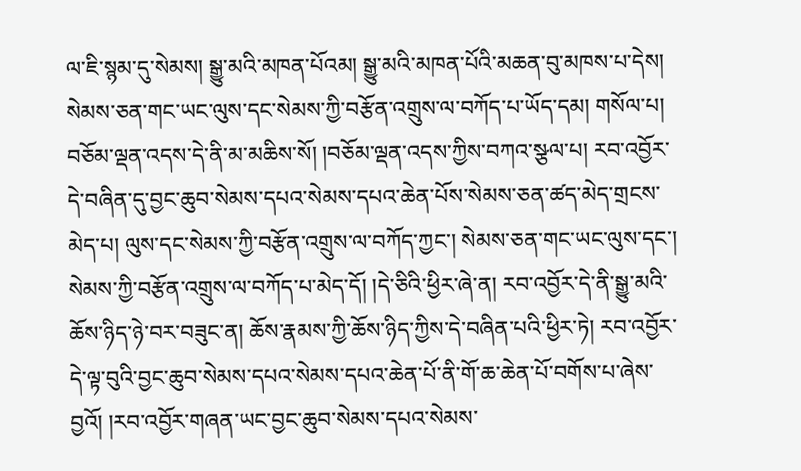ལ་ཇི་སྙམ་དུ་སེམས། སྒྱུ་མའི་མཁན་པོའམ། སྒྱུ་མའི་མཁན་པོའི་མཆན་བུ་མཁས་པ་དེས། སེམས་ཅན་གང་ཡང་ལུས་དང་སེམས་ཀྱི་བརྩོན་འགྲུས་ལ་བཀོད་པ་ཡོད་དམ། གསོལ་པ། བཅོམ་ལྡན་འདས་དེ་ནི་མ་མཆིས་སོ། །བཅོམ་ལྡན་འདས་ཀྱིས་བཀའ་སྩལ་པ། རབ་འབྱོར་དེ་བཞིན་དུ་བྱང་ཆུབ་སེམས་དཔའ་སེམས་དཔའ་ཆེན་པོས་སེམས་ཅན་ཚད་མེད་གྲངས་མེད་པ། ལུས་དང་སེམས་ཀྱི་བརྩོན་འགྲུས་ལ་བཀོད་ཀྱང་། སེམས་ཅན་གང་ཡང་ལུས་དང་། སེམས་ཀྱི་བརྩོན་འགྲུས་ལ་བཀོད་པ་མེད་དོ། །དེ་ཅིའི་ཕྱིར་ཞེ་ན། རབ་འབྱོར་དེ་ནི་སྒྱུ་མའི་ཆོས་ཉིད་ཉེ་བར་བཟུང་ན། ཆོས་རྣམས་ཀྱི་ཆོས་ཉིད་ཀྱིས་དེ་བཞིན་པའི་ཕྱིར་ཏེ། རབ་འབྱོར་དེ་ལྟ་བུའི་བྱང་ཆུབ་སེམས་དཔའ་སེམས་དཔའ་ཆེན་པོ་ནི་གོ་ཆ་ཆེན་པོ་བགོས་པ་ཞེས་བྱའོ། །རབ་འབྱོར་གཞན་ཡང་བྱང་ཆུབ་སེམས་དཔའ་སེམས་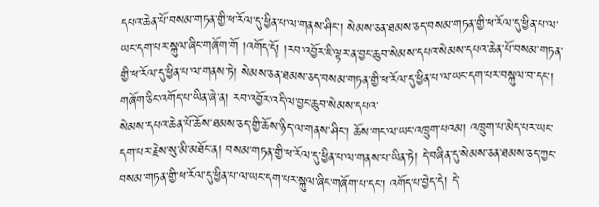དཔའ་ཆེན་པོ་བསམ་གཏན་གྱི་ཕ་རོལ་དུ་ཕྱིན་པ་ལ་གནས་ཤིང་། སེམས་ཅན་ཐམས་ཅད་བསམ་གཏན་གྱི་ཕ་རོལ་དུ་ཕྱིན་པ་ལ་ཡང་དག་པར་སྐུལ་ཞིང་གཞོག་གོ །འགོད་དོ། །རབ་འབྱོར་ཇི་ལྟར་ན་བྱང་ཆུབ་སེམས་དཔའ་སེམས་དཔའ་ཆེན་པོ་བསམ་གཏན་གྱི་ཕ་རོལ་དུ་ཕྱིན་པ་ལ་གནས་ཏེ། སེམས་ཅན་ཐམས་ཅད་བསམ་གཏན་གྱི་ཕ་རོལ་དུ་ཕྱིན་པ་ལ་ཡང་དག་པར་བསྐུལ་བ་དང་། གཞོག་ཅིང་འགོད་པ་ཡིན་ཞེ་ན། རབ་འབྱོར་འདི་ལ་བྱང་ཆུབ་སེམས་དཔའ་
སེམས་དཔའ་ཆེན་པོ་ཆོས་ཐམས་ཅད་གྱི་ཆོས་ཉིད་ལ་གནས་ཤིང་། ཆོས་གང་ལ་ཡང་འཁྲུག་པའམ། འཁྲུག་པ་མེད་པར་ཡང་དག་པར་རྗེས་སུ་མི་མཐོང་ན། བསམ་གཏན་གྱི་ཕ་རོལ་དུ་ཕྱིན་པ་ལ་གནས་པ་ཡིན་ཏེ། དེ་བཞིན་དུ་སེམས་ཅན་ཐམས་ཅད་ཀྱང་བསམ་གཏན་གྱི་ཕ་རོལ་དུ་ཕྱིན་པ་ལ་ཡང་དག་པར་སྐུལ་ཞིང་གཞོག་པ་དང་། འགོད་པ་བྱེད་དེ། དེ་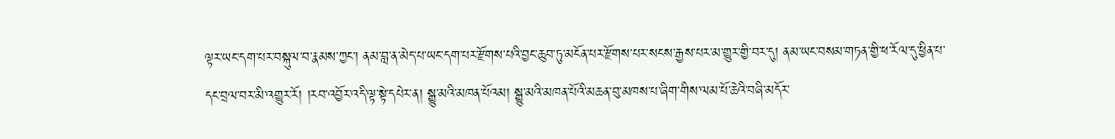ལྟར་ཡང་དག་པར་བསྐུལ་བ་རྣམས་ཀྱང་། ནམ་བླ་ན་མེད་པ་ཡང་དག་པར་རྫོགས་པའི་བྱང་ཆུབ་ཏུ་མངོན་པར་རྫོགས་པར་སངས་རྒྱས་པར་མ་གྱུར་གྱི་བར་དུ། ནམ་ཡང་བསམ་གཏན་གྱི་ཕ་རོལ་དུ་ཕྱིན་པ་དང་བྲལ་བར་མི་འགྱུར་རོ། །རབ་འབྱོར་འདི་ལྟ་སྟེ་དཔེར་ན། སྒྱུ་མའི་མཁན་པོའམ། སྒྱུ་མའི་མཁན་པོའི་མཆན་བུ་མཁས་པ་ཞིག་གིས་ལམ་པོ་ཆེའི་བཞི་མདོར་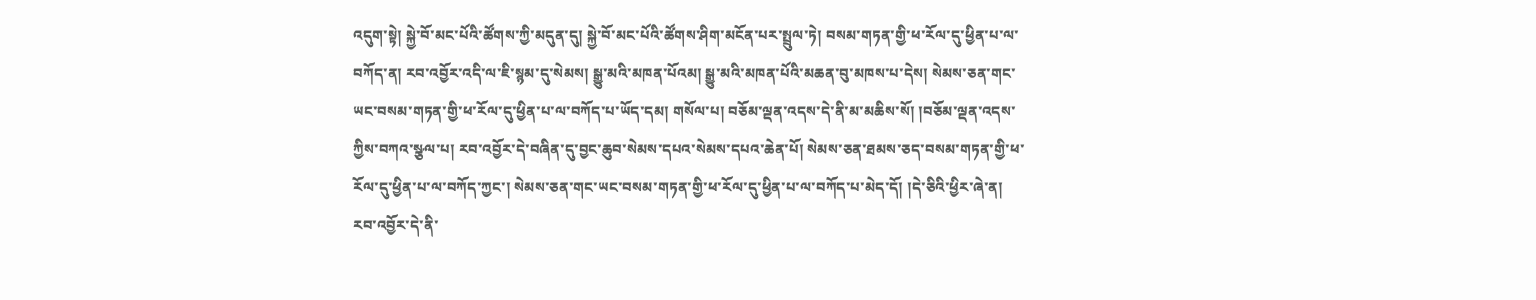འདུག་སྟེ། སྐྱེ་བོ་མང་པོའི་ཚོགས་ཀྱི་མདུན་དུ། སྐྱེ་བོ་མང་པོའི་ཚོགས་ཤིག་མངོན་པར་སྤྲུལ་ཏེ། བསམ་གཏན་གྱི་ཕ་རོལ་དུ་ཕྱིན་པ་ལ་བཀོད་ན། རབ་འབྱོར་འདི་ལ་ཇི་སྙམ་དུ་སེམས། སྒྱུ་མའི་མཁན་པོའམ། སྒྱུ་མའི་མཁན་པོའི་མཆན་བུ་མཁས་པ་དེས། སེམས་ཅན་གང་ཡང་བསམ་གཏན་གྱི་ཕ་རོལ་དུ་ཕྱིན་པ་ལ་བཀོད་པ་ཡོད་དམ། གསོལ་པ། བཅོམ་ལྡན་འདས་དེ་ནི་མ་མཆིས་སོ། །བཅོམ་ལྡན་འདས་ཀྱིས་བཀའ་སྩལ་པ། རབ་འབྱོར་དེ་བཞིན་དུ་བྱང་ཆུབ་སེམས་དཔའ་སེམས་དཔའ་ཆེན་པོ། སེམས་ཅན་ཐམས་ཅད་བསམ་གཏན་གྱི་ཕ་རོལ་དུ་ཕྱིན་པ་ལ་བཀོད་ཀྱང་། སེམས་ཅན་གང་ཡང་བསམ་གཏན་གྱི་ཕ་རོལ་དུ་ཕྱིན་པ་ལ་བཀོད་པ་མེད་དོ། །དེ་ཅིའི་ཕྱིར་ཞེ་ན། རབ་འབྱོར་དེ་ནི་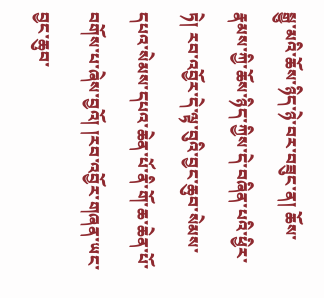སྒྱུ་མའི་ཆོས་ཉིད་ཉེ་བར་བཟུང་ན། ཆོས་རྣམས་ཀྱི་ཆོས་ཉིད་ཀྱིས་དེ་བཞིན་པའི་ཕྱིར་ཏེ། རབ་འབྱོར་དེ་ལྟ་བུའི་བྱང་ཆུབ་སེམས་དཔའ་སེམས་དཔའ་ཆེན་པོ་ནི་གོ་ཆ་ཆེན་པོ་བགོས་པ་ཞེས་བྱའོ། །རབ་འབྱོར་གཞན་ཡང་བྱང་ཆུབ་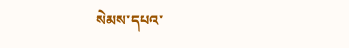སེམས་དཔའ་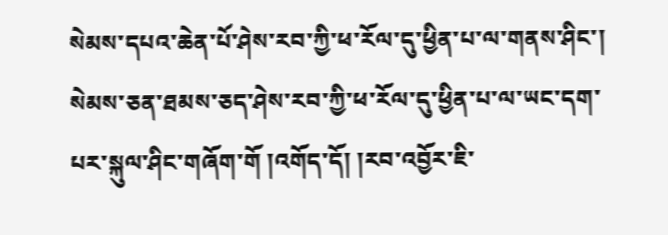སེམས་དཔའ་ཆེན་པོ་ཤེས་རབ་ཀྱི་ཕ་རོལ་དུ་ཕྱིན་པ་ལ་གནས་ཤིང་། སེམས་ཅན་ཐམས་ཅད་ཤེས་རབ་ཀྱི་ཕ་རོལ་དུ་ཕྱིན་པ་ལ་ཡང་དག་པར་སྐུལ་ཤིང་གཞོག་གོ །འགོད་དོ། །རབ་འབྱོར་ཇི་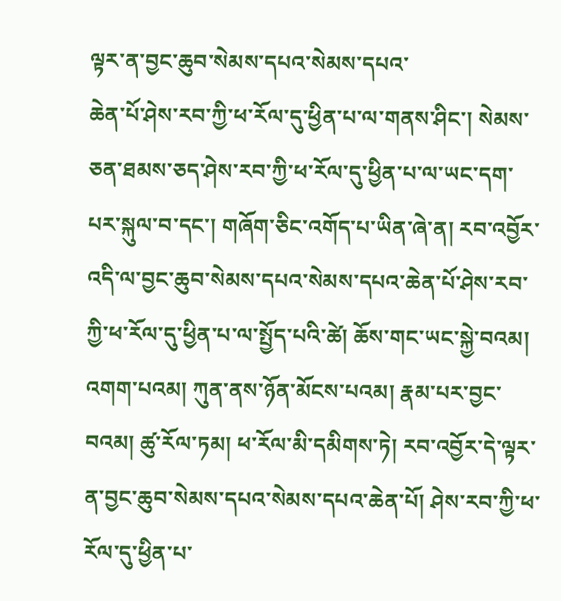ལྟར་ན་བྱང་ཆུབ་སེམས་དཔའ་སེམས་དཔའ་
ཆེན་པོ་ཤེས་རབ་ཀྱི་ཕ་རོལ་དུ་ཕྱིན་པ་ལ་གནས་ཤིང་། སེམས་ཅན་ཐམས་ཅད་ཤེས་རབ་ཀྱི་ཕ་རོལ་དུ་ཕྱིན་པ་ལ་ཡང་དག་པར་སྐུལ་བ་དང་། གཞོག་ཅིང་འགོད་པ་ཡིན་ཞེ་ན། རབ་འབྱོར་འདི་ལ་བྱང་ཆུབ་སེམས་དཔའ་སེམས་དཔའ་ཆེན་པོ་ཤེས་རབ་ཀྱི་ཕ་རོལ་དུ་ཕྱིན་པ་ལ་སྤྱོད་པའི་ཚེ། ཆོས་གང་ཡང་སྐྱེ་བའམ། འགག་པའམ། ཀུན་ནས་ཉོན་མོངས་པའམ། རྣམ་པར་བྱང་བའམ། ཚུ་རོལ་ཏམ། ཕ་རོལ་མི་དམིགས་ཏེ། རབ་འབྱོར་དེ་ལྟར་ན་བྱང་ཆུབ་སེམས་དཔའ་སེམས་དཔའ་ཆེན་པོ། ཤེས་རབ་ཀྱི་ཕ་རོལ་དུ་ཕྱིན་པ་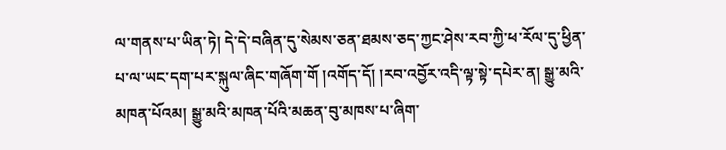ལ་གནས་པ་ཡིན་ཏེ། དེ་དེ་བཞིན་དུ་སེམས་ཅན་ཐམས་ཅད་ཀྱང་ཤེས་རབ་ཀྱི་ཕ་རོལ་དུ་ཕྱིན་པ་ལ་ཡང་དག་པར་སྐུལ་ཞིང་གཞོག་གོ །འགོད་དོ། །རབ་འབྱོར་འདི་ལྟ་སྟེ་དཔེར་ན། སྒྱུ་མའི་མཁན་པོའམ། སྒྱུ་མའི་མཁན་པོའི་མཆན་བུ་མཁས་པ་ཞིག་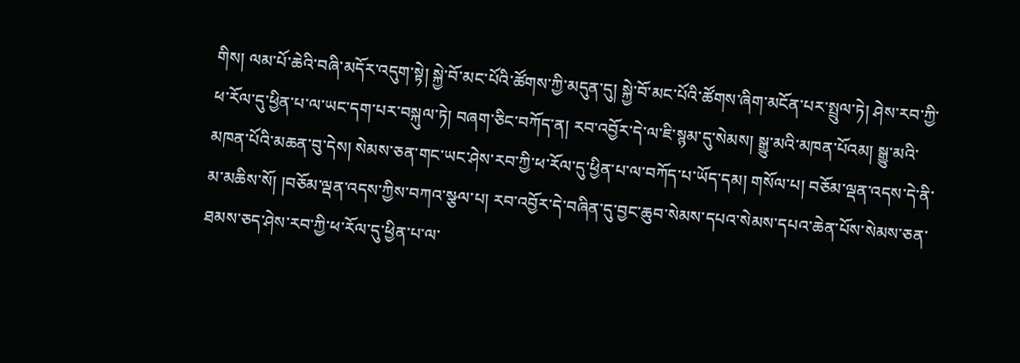གིས། ལམ་པོ་ཆེའི་བཞི་མདོར་འདུག་སྟེ། སྐྱེ་བོ་མང་པོའི་ཚོགས་ཀྱི་མདུན་དུ། སྐྱེ་བོ་མང་པོའི་ཚོགས་ཞིག་མངོན་པར་སྤྲུལ་ཏེ། ཤེས་རབ་ཀྱི་ཕ་རོལ་དུ་ཕྱིན་པ་ལ་ཡང་དག་པར་བསྐུལ་ཏེ། བཞག་ཅིང་བཀོད་ན། རབ་འབྱོར་དེ་ལ་ཇི་སྙམ་དུ་སེམས། སྒྱུ་མའི་མཁན་པོའམ། སྒྱུ་མའི་མཁན་པོའི་མཆན་བུ་དེས། སེམས་ཅན་གང་ཡང་ཤེས་རབ་ཀྱི་ཕ་རོལ་དུ་ཕྱིན་པ་ལ་བཀོད་པ་ཡོད་དམ། གསོལ་པ། བཅོམ་ལྡན་འདས་དེ་ནི་མ་མཆིས་སོ། །བཅོམ་ལྡན་འདས་ཀྱིས་བཀའ་སྩལ་པ། རབ་འབྱོར་དེ་བཞིན་དུ་བྱང་ཆུབ་སེམས་དཔའ་སེམས་དཔའ་ཆེན་པོས་སེམས་ཅན་ཐམས་ཅད་ཤེས་རབ་ཀྱི་ཕ་རོལ་དུ་ཕྱིན་པ་ལ་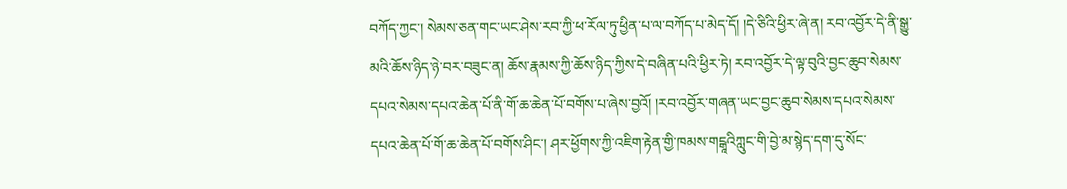བཀོད་ཀྱང་། སེམས་ཅན་གང་ཡང་ཤེས་རབ་ཀྱི་ཕ་རོལ་ཏུ་ཕྱིན་པ་ལ་བཀོད་པ་མེད་དོ། །དེ་ཅིའི་ཕྱིར་ཞེ་ན། རབ་འབྱོར་དེ་ནི་སྒྱུ་མའི་ཆོས་ཉིད་ཉེ་བར་བཟུང་ན། ཆོས་རྣམས་ཀྱི་ཆོས་ཉིད་ཀྱིས་དེ་བཞིན་པའི་ཕྱིར་ཏེ། རབ་འབྱོར་དེ་ལྟ་བུའི་བྱང་ཆུབ་སེམས་དཔའ་སེམས་དཔའ་ཆེན་པོ་ནི་གོ་ཆ་ཆེན་པོ་བགོས་པ་ཞེས་བྱའོ། །རབ་འབྱོར་གཞན་ཡང་བྱང་ཆུབ་སེམས་དཔའ་སེམས་དཔའ་ཆེན་པོ་གོ་ཆ་ཆེན་པོ་བགོས་ཤིང་། ཤར་ཕྱོགས་ཀྱི་འཇིག་རྟེན་གྱི་ཁམས་གངྒཱའིཀླུང་གི་བྱེ་མ་སྙེད་དག་དུ་སོང་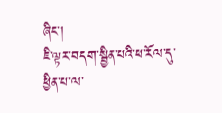ཞིང་།
ཇི་ལྟར་བདག་སྦྱིན་པའི་ཕ་རོལ་དུ་ཕྱིན་པ་ལ་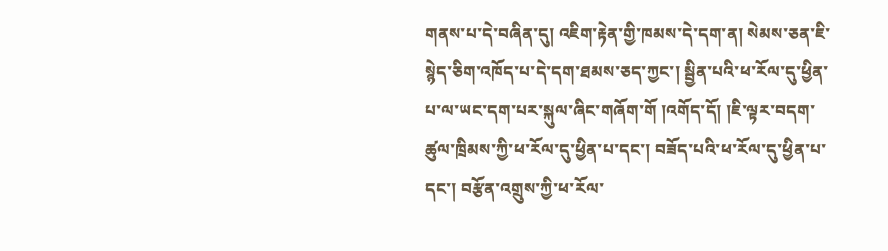གནས་པ་དེ་བཞིན་དུ། འཇིག་རྟེན་གྱི་ཁམས་དེ་དག་ན། སེམས་ཅན་ཇི་སྙེད་ཅིག་འཁོད་པ་དེ་དག་ཐམས་ཅད་ཀྱང་། སྦྱིན་པའི་ཕ་རོལ་དུ་ཕྱིན་པ་ལ་ཡང་དག་པར་སྐུལ་ཞིང་གཞོག་གོ །འགོད་དོ། །ཇི་ལྟར་བདག་ཚུལ་ཁྲིམས་ཀྱི་ཕ་རོལ་དུ་ཕྱིན་པ་དང་། བཟོད་པའི་ཕ་རོལ་དུ་ཕྱིན་པ་དང་། བརྩོན་འགྲུས་ཀྱི་ཕ་རོལ་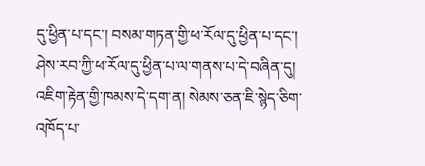དུ་ཕྱིན་པ་དང་། བསམ་གཏན་གྱི་ཕ་རོལ་དུ་ཕྱིན་པ་དང་། ཤེས་རབ་ཀྱི་ཕ་རོལ་དུ་ཕྱིན་པ་ལ་གནས་པ་དེ་བཞིན་དུ། འཇིག་རྟེན་གྱི་ཁམས་དེ་དག་ན། སེམས་ཅན་ཇི་སྙེད་ཅིག་འཁོད་པ་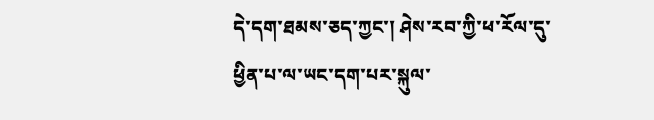དེ་དག་ཐམས་ཅད་ཀྱང་། ཤེས་རབ་ཀྱི་ཕ་རོལ་དུ་ཕྱིན་པ་ལ་ཡང་དག་པར་སྐུལ་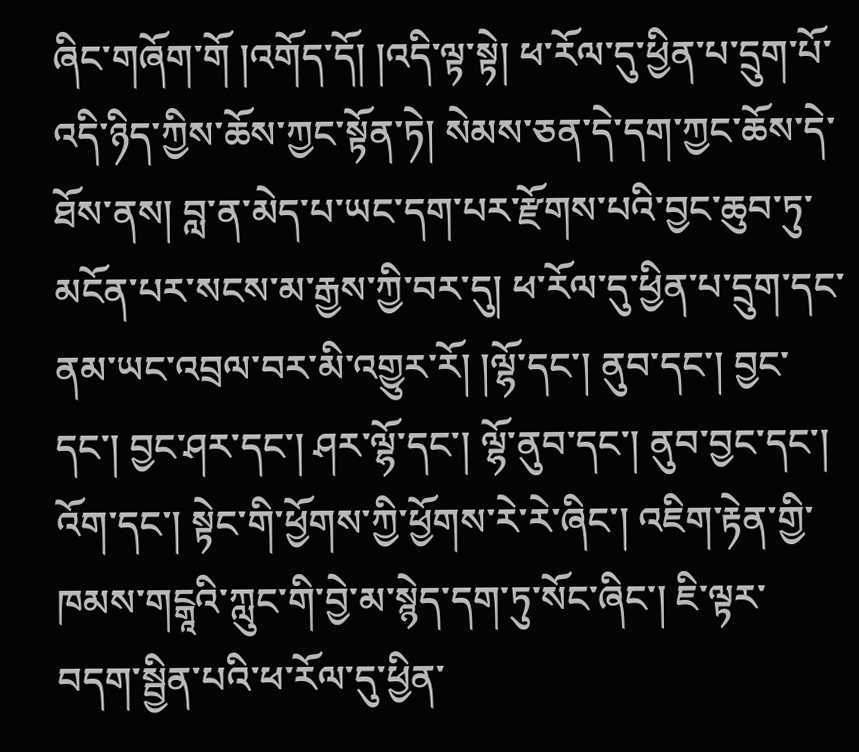ཞིང་གཞོག་གོ །འགོད་དོ། །འདི་ལྟ་སྟེ། ཕ་རོལ་དུ་ཕྱིན་པ་དྲུག་པོ་འདི་ཉིད་ཀྱིས་ཆོས་ཀྱང་སྟོན་ཏེ། སེམས་ཅན་དེ་དག་ཀྱང་ཆོས་དེ་ཐོས་ནས། བླ་ན་མེད་པ་ཡང་དག་པར་རྫོགས་པའི་བྱང་ཆུབ་ཏུ་མངོན་པར་སངས་མ་རྒྱས་ཀྱི་བར་དུ། ཕ་རོལ་དུ་ཕྱིན་པ་དྲུག་དང་ནམ་ཡང་འབྲལ་བར་མི་འགྱུར་རོ། །ལྷོ་དང་། ནུབ་དང་། བྱང་དང་། བྱང་ཤར་དང་། ཤར་ལྷོ་དང་། ལྷོ་ནུབ་དང་། ནུབ་བྱང་དང་། འོག་དང་། སྟེང་གི་ཕྱོགས་ཀྱི་ཕྱོགས་རེ་རེ་ཞིང་། འཇིག་རྟེན་གྱི་ཁམས་གངྒཱའི་ཀླུང་གི་བྱེ་མ་སྙེད་དག་ཏུ་སོང་ཞིང་། ཇི་ལྟར་བདག་སྦྱིན་པའི་ཕ་རོལ་དུ་ཕྱིན་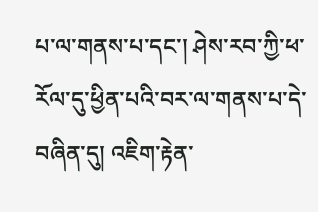པ་ལ་གནས་པ་དང་། ཤེས་རབ་ཀྱི་ཕ་རོལ་དུ་ཕྱིན་པའི་བར་ལ་གནས་པ་དེ་བཞིན་དུ། འཇིག་རྟེན་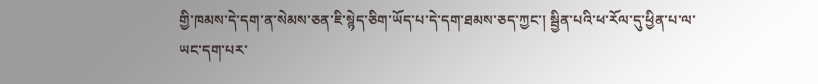གྱི་ཁམས་དེ་དག་ན་སེམས་ཅན་ཇི་སྙེད་ཅིག་ཡོད་པ་དེ་དག་ཐམས་ཅད་ཀྱང་། སྦྱིན་པའི་ཕ་རོལ་དུ་ཕྱིན་པ་ལ་ཡང་དག་པར་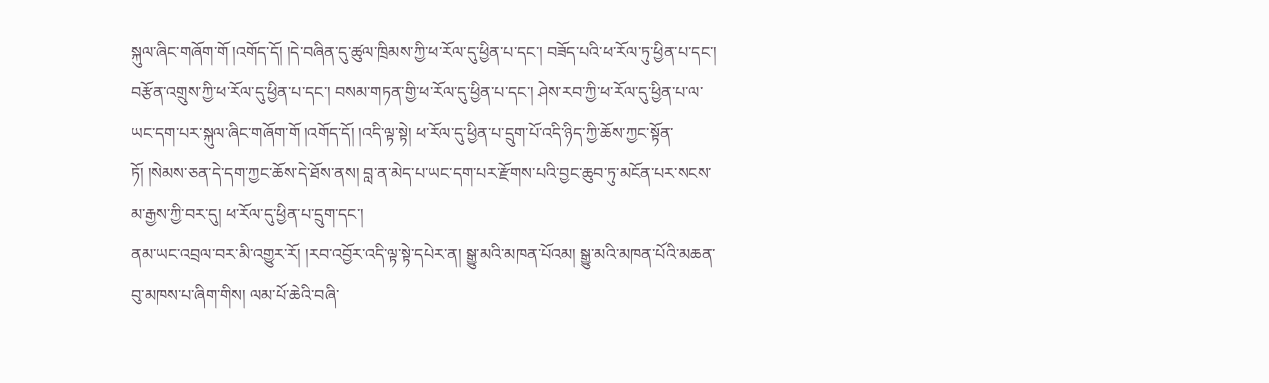སྐུལ་ཞིང་གཞོག་གོ །འགོད་དོ། །དེ་བཞིན་དུ་ཚུལ་ཁྲིམས་ཀྱི་ཕ་རོལ་དུ་ཕྱིན་པ་དང་། བཟོད་པའི་ཕ་རོལ་ཏུ་ཕྱིན་པ་དང་། བརྩོན་འགྲུས་ཀྱི་ཕ་རོལ་དུ་ཕྱིན་པ་དང་། བསམ་གཏན་གྱི་ཕ་རོལ་དུ་ཕྱིན་པ་དང་། ཤེས་རབ་ཀྱི་ཕ་རོལ་དུ་ཕྱིན་པ་ལ་ཡང་དག་པར་སྐུལ་ཞིང་གཞོག་གོ །འགོད་དོ། །འདི་ལྟ་སྟེ། ཕ་རོལ་དུ་ཕྱིན་པ་དྲུག་པོ་འདི་ཉིད་ཀྱི་ཆོས་ཀྱང་སྟོན་ཏོ། །སེམས་ཅན་དེ་དག་ཀྱང་ཆོས་དེ་ཐོས་ནས། བླ་ན་མེད་པ་ཡང་དག་པར་རྫོགས་པའི་བྱང་ཆུབ་ཏུ་མངོན་པར་སངས་མ་རྒྱས་ཀྱི་བར་དུ། ཕ་རོལ་དུ་ཕྱིན་པ་དྲུག་དང་།
ནམ་ཡང་འབྲལ་བར་མི་འགྱུར་རོ། །རབ་འབྱོར་འདི་ལྟ་སྟེ་དཔེར་ན། སྒྱུ་མའི་མཁན་པོའམ། སྒྱུ་མའི་མཁན་པོའི་མཆན་བུ་མཁས་པ་ཞིག་གིས། ལམ་པོ་ཆེའི་བཞི་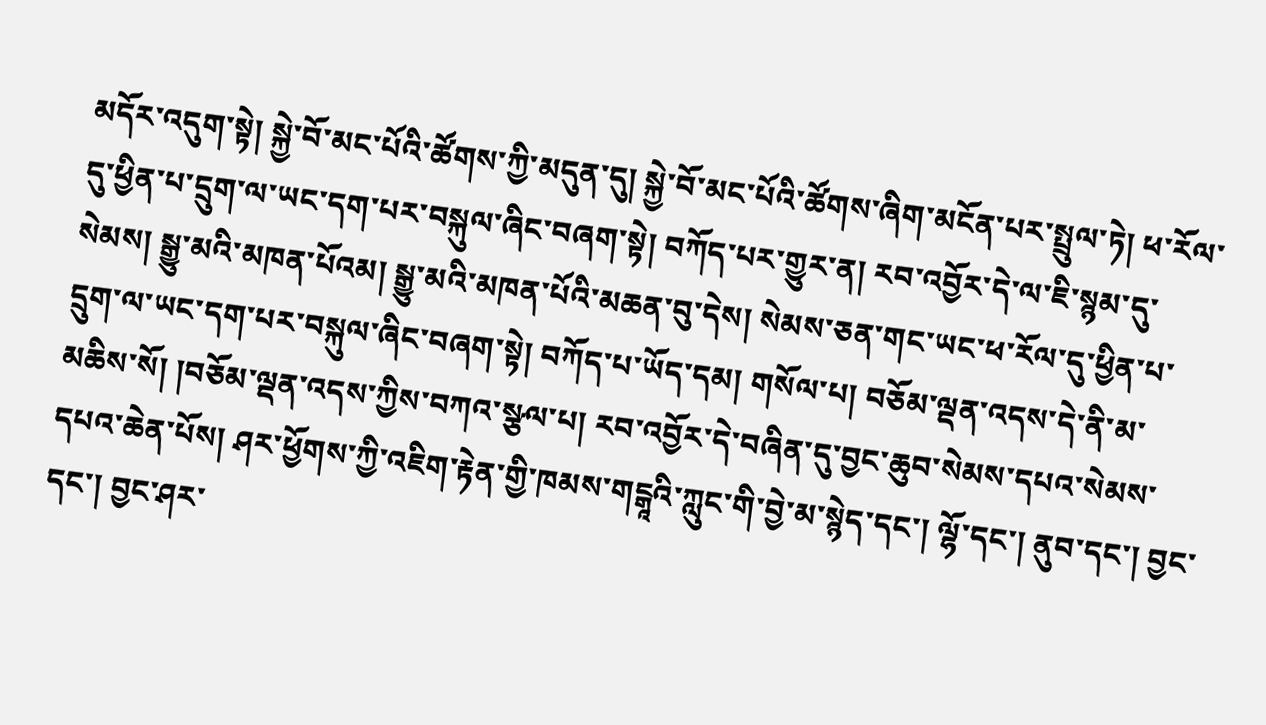མདོར་འདུག་སྟེ། སྐྱེ་བོ་མང་པོའི་ཚོགས་ཀྱི་མདུན་དུ། སྐྱེ་བོ་མང་པོའི་ཚོགས་ཞིག་མངོན་པར་སྤྲུལ་ཏེ། ཕ་རོལ་དུ་ཕྱིན་པ་དྲུག་ལ་ཡང་དག་པར་བསྐུལ་ཞིང་བཞག་སྟེ། བཀོད་པར་གྱུར་ན། རབ་འབྱོར་དེ་ལ་ཇི་སྙམ་དུ་སེམས། སྒྱུ་མའི་མཁན་པོའམ། སྒྱུ་མའི་མཁན་པོའི་མཆན་བུ་དེས། སེམས་ཅན་གང་ཡང་ཕ་རོལ་དུ་ཕྱིན་པ་དྲུག་ལ་ཡང་དག་པར་བསྐུལ་ཞིང་བཞག་སྟེ། བཀོད་པ་ཡོད་དམ། གསོལ་པ། བཅོམ་ལྡན་འདས་དེ་ནི་མ་མཆིས་སོ། །བཅོམ་ལྡན་འདས་ཀྱིས་བཀའ་སྩལ་པ། རབ་འབྱོར་དེ་བཞིན་དུ་བྱང་ཆུབ་སེམས་དཔའ་སེམས་དཔའ་ཆེན་པོས། ཤར་ཕྱོགས་ཀྱི་འཇིག་རྟེན་གྱི་ཁམས་གངྒཱའི་ཀླུང་གི་བྱེ་མ་སྙེད་དང་། ལྷོ་དང་། ནུབ་དང་། བྱང་དང་། བྱང་ཤར་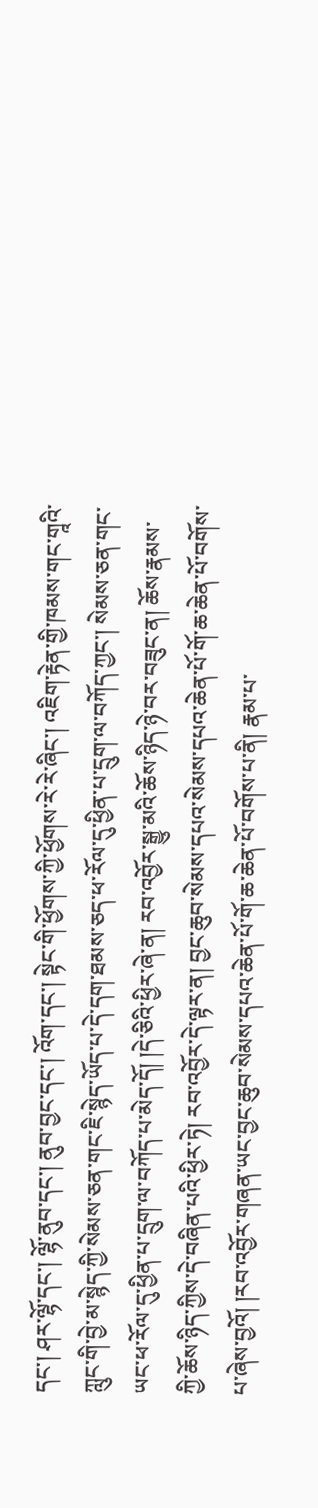དང་། ཤར་ལྷོ་དང་། ལྷོ་ནུབ་དང་། ནུབ་བྱང་དང་། འོག་དང་། སྟེང་གི་ཕྱོགས་ཀྱི་ཕྱོགས་རེ་རེ་ཞིང་། འཇིག་རྟེན་གྱི་ཁམས་གང་གཱའི་ཀླུང་གི་བྱེ་མ་སྙེད་ཀྱི་སེམས་ཅན་གང་ཇི་སྙེད་ཡོད་པ་དེ་དག་ཐམས་ཅད་ཕ་རོལ་དུ་ཕྱིན་པ་དྲུག་ལ་བཀོད་ཀྱང་། སེམས་ཅན་གང་ཡང་ཕ་རོལ་དུ་ཕྱིན་པ་དྲུག་ལ་བཀོད་པ་མེད་དོ། །དེ་ཅིའི་ཕྱིར་ཞེ་ན། རབ་འབྱོར་སྒྱུ་མའི་ཆོས་ཉིད་ཉེ་བར་བཟུང་ན། ཆོས་རྣམས་ཀྱི་ཆོས་ཉིད་ཀྱིས་དེ་བཞིན་པའི་ཕྱིར་ཏེ། རབ་འབྱོར་དེ་ལྟར་ན། བྱང་ཆུབ་སེམས་དཔའ་སེམས་དཔའ་ཆེན་པོ་གོ་ཆ་ཆེན་པོ་བགོས་པ་ཞེས་བྱའོ། །རབ་འབྱོར་གཞན་ཡང་བྱང་ཆུབ་སེམས་དཔའ་ཆེན་པོ་གོ་ཆ་ཆེན་པོ་བགོས་པ་ནི། རྣམ་པ་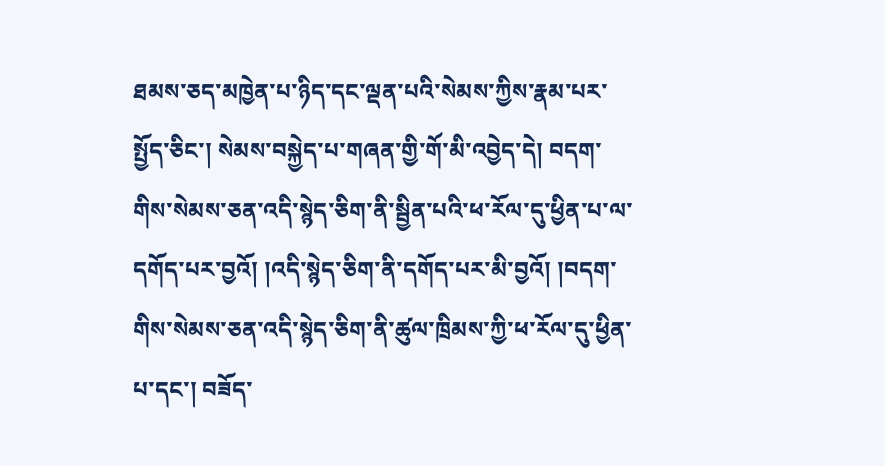ཐམས་ཅད་མཁྱེན་པ་ཉིད་དང་ལྡན་པའི་སེམས་ཀྱིས་རྣམ་པར་སྤྱོད་ཅིང་། སེམས་བསྐྱེད་པ་གཞན་གྱི་གོ་མི་འབྱེད་དེ། བདག་གིས་སེམས་ཅན་འདི་སྙེད་ཅིག་ནི་སྦྱིན་པའི་ཕ་རོལ་དུ་ཕྱིན་པ་ལ་དགོད་པར་བྱའོ། །འདི་སྙེད་ཅིག་ནི་དགོད་པར་མི་བྱའོ། །བདག་གིས་སེམས་ཅན་འདི་སྙེད་ཅིག་ནི་ཚུལ་ཁྲིམས་ཀྱི་ཕ་རོལ་དུ་ཕྱིན་པ་དང་། བཟོད་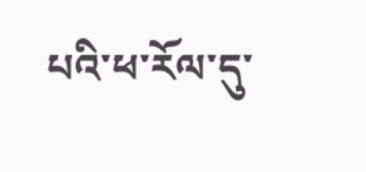པའི་ཕ་རོལ་དུ་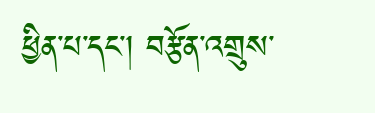ཕྱིན་པ་དང་། བརྩོན་འགྲུས་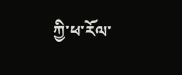ཀྱི་ཕ་རོལ་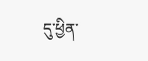དུ་ཕྱིན་